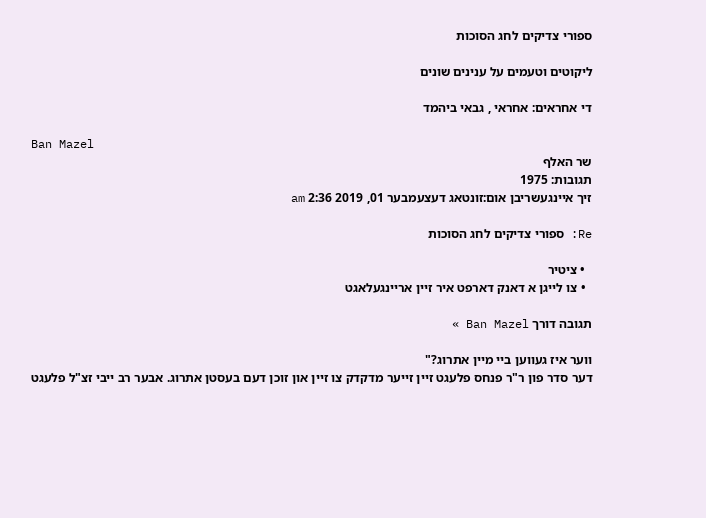ספורי צדיקים לחג הסוכות

ליקוטים וטעמים על ענינים שונים

די אחראים: אחראי , גבאי ביהמד

Ban Mazel
שר האלף
תגובות: 1975
זיך איינגעשריבן אום:זונטאג דעצעמבער 01, 2019 2:36 am

Re: ספורי צדיקים לחג הסוכות

  • ציטיר
  • צו לייגן א דאנק דארפט איר זיין אריינגעלאגט

תגובה דורך Ban Mazel »

ווער איז געווען ביי מיין אתרוג?"
דער סדר פון ר"ר פנחס פלעגט זיין זייער מדקדק צו זיין און זוכן דעם בעסטן אתרוג. אבער רב ייבי זצ"ל פלעגט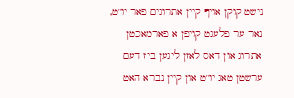נישט קוקן אויף קיין אתרוגים פאר יו"ט, נאר ער פלעגט קויפן א פארמאכטן אתרוג און דאס לאזן ליגען ביז דעם ערשטן טאג יו"ט און קיין נברא האט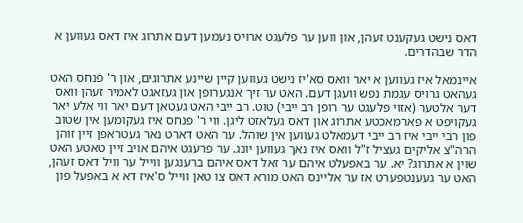דאס נישט געקענט זעהן, און ווען ער פלעגט ארויס נעמען דעם אתרוג איז דאס געווען א הדר שבהדרים.

איינמאל איז געווען א יאר וואס סא'יז נישט געווען קיין שיינע אתרוגים, און ר' פנחס האט געהאט גרויס עגמת נפש וועגן דעם. האט ער זיך אנגערופן און געזאגט לאמיר זעהן וואס דער אלטער (אזוי פלעגט ער רופן רב ייבי) טוט. רב ייבי האט געטאן דעם יאר ווי אלע יאר געקויפט א פארמאכטע אתרוג און דאס געלאזט ליגן. ווי ר' פנחס איז געקומען אין שטוב פון רבי ייבי איז רב ייבי דעמאלט געווען אין שוהל. ער האט דארט נאר געטראפן זיין זוהן הרה"צ אליקים געציל ז"ל וואס איז נאך געווען יונג. ער פרעגט איהם אויב זיין טאטע האט שוין א אתרוג? יא. ער באפעלט איהם ער זאל דאס איהם ברענגען ווייל ער וויל דאס זעהן, האט ער געענטפערט אז ער אליינס האט מורא דאס צו טאן ווייל ס'איז דא א באפעל פון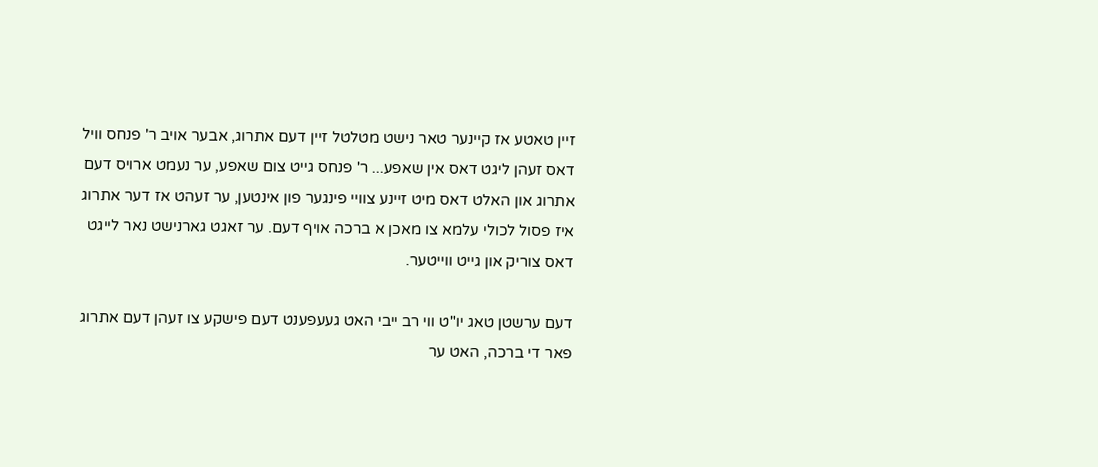זיין טאטע אז קיינער טאר נישט מטלטל זיין דעם אתרוג, אבער אויב ר' פנחס וויל דאס זעהן ליגט דאס אין שאפע... ר' פנחס גייט צום שאפע, ער נעמט ארויס דעם אתרוג און האלט דאס מיט זיינע צוויי פינגער פון אינטען, ער זעהט אז דער אתרוג איז פסול לכולי עלמא צו מאכן א ברכה אויף דעם. ער זאגט גארנישט נאר לייגט דאס צוריק און גייט ווייטער.

דעם ערשטן טאג יו"ט ווי רב ייבי האט געעפענט דעם פישקע צו זעהן דעם אתרוג פאר די ברכה, האט ער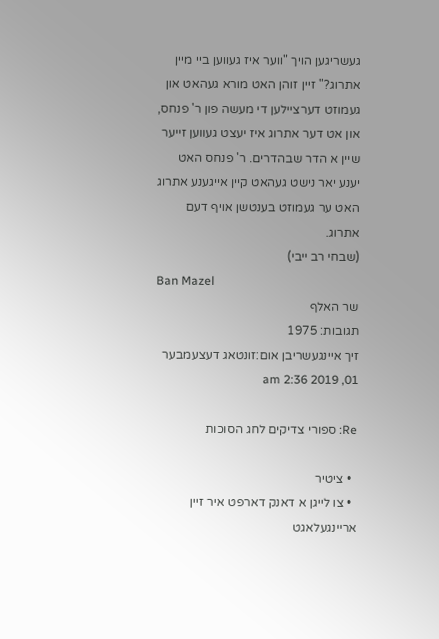געשריגען הויך "ווער איז געווען ביי מיין אתרוג?" זיין זוהן האט מורא געהאט און געמוזט דערציילען די מעשה פון ר' פנחס, און אט דער אתרוג איז יעצט געווען זייער שיין א הדר שבהדרים. ר' פנחס האט יענע יאר נישט געהאט קיין אייגענע אתרוג האט ער געמוזט בענטשן אויף דעם אתרוג.
(שבחי רב ייבי)
Ban Mazel
שר האלף
תגובות: 1975
זיך איינגעשריבן אום:זונטאג דעצעמבער 01, 2019 2:36 am

Re: ספורי צדיקים לחג הסוכות

  • ציטיר
  • צו לייגן א דאנק דארפט איר זיין אריינגעלאגט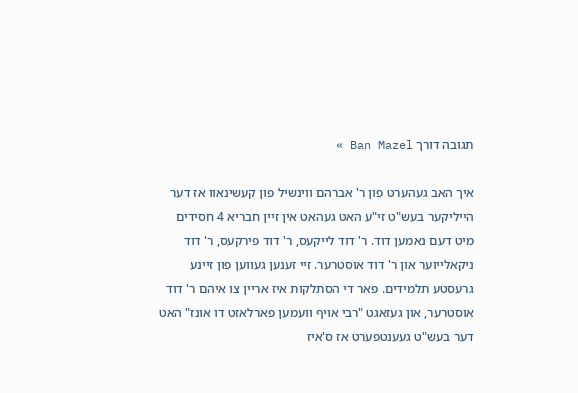תגובה דורך Ban Mazel »

איך האב געהערט פון ר' אברהם ווינשיל פון קעשינאוו אז דער הייליקער בעש"ט זי"ע האט געהאט אין זיין חבריא 4 חסידים מיט דעם נאמען דוד. ר' דוד לייקעס, ר' דוד פירקעס, ר' דוד ניקאלייוער און ר' דוד אוסטרער. זיי זענען געווען פון זיינע גרעסטע תלמידים. פאר די הסתלקות איז אריין צו איהם ר' דוד אוסטרער, און געזאגט "רבי אויף וועמען פארלאזט דו אונז" האט דער בעש"ט געענטפערט אז ס'איז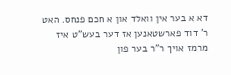דא א בער אין וואלד און א חכם פנחס. האט ר' דוד פארשטאנען אז דער בעש"ט איז מרמז אויך ר"ר בער פון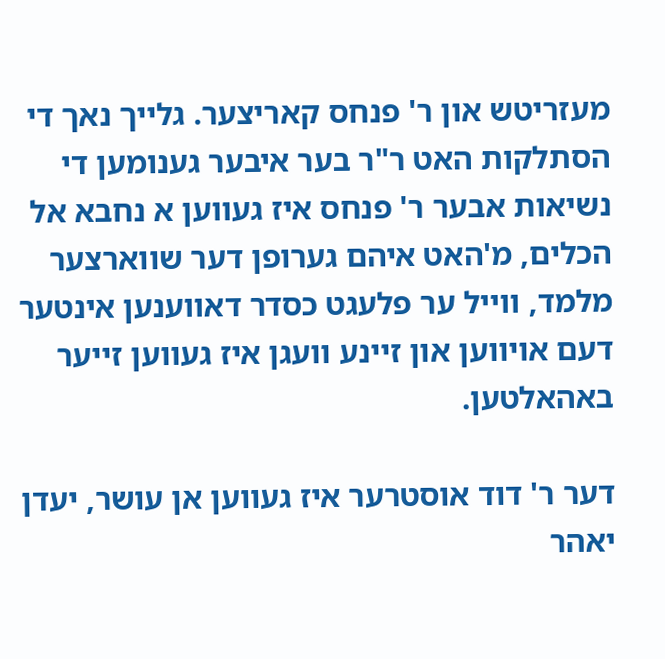מעזריטש און ר' פנחס קאריצער. גלייך נאך די הסתלקות האט ר"ר בער איבער גענומען די נשיאות אבער ר' פנחס איז געווען א נחבא אל הכלים, מ'האט איהם גערופן דער שווארצער מלמד, ווייל ער פלעגט כסדר דאווענען אינטער דעם אויווען און זיינע וועגן איז געווען זייער באהאלטען.

דער ר' דוד אוסטרער איז געווען אן עושר, יעדן יאהר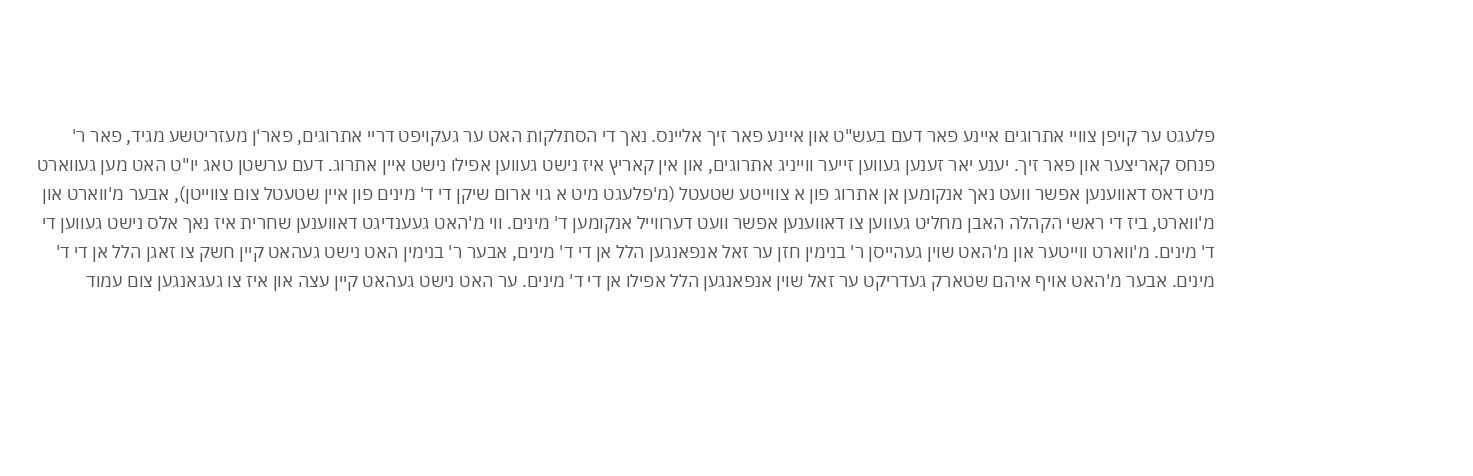פלעגט ער קויפן צוויי אתרוגים איינע פאר דעם בעש"ט און איינע פאר זיך אליינס. נאך די הסתלקות האט ער געקויפט דריי אתרוגים, פאר'ן מעזריטשע מגיד, פאר ר' פנחס קאריצער און פאר זיך. יענע יאר זענען געווען זייער ווייניג אתרוגים, און אין קאריץ איז נישט געווען אפילו נישט איין אתרוג. דעם ערשטן טאג יו"ט האט מען געווארט מיט דאס דאווענען אפשר וועט נאך אנקומען אן אתרוג פון א צווייטע שטעטל (מ'פלעגט מיט א גוי ארום שיקן די ד' מינים פון איין שטעטל צום צווייטן), אבער מ'ווארט און מ'ווארט, ביז די ראשי הקהלה האבן מחליט געווען צו דאווענען אפשר וועט דערווייל אנקומען ד' מינים. ווי מ'האט געענדיגט דאווענען שחרית איז נאך אלס נישט געווען די ד' מינים. מ'ווארט ווייטער און מ'האט שוין געהייסן ר' בנימין חזן ער זאל אנפאנגען הלל אן די ד' מינים, אבער ר' בנימין האט נישט געהאט קיין חשק צו זאגן הלל אן די ד' מינים. אבער מ'האט אויף איהם שטארק געדריקט ער זאל שוין אנפאנגען הלל אפילו אן די ד' מינים. ער האט נישט געהאט קיין עצה און איז צו געגאנגען צום עמוד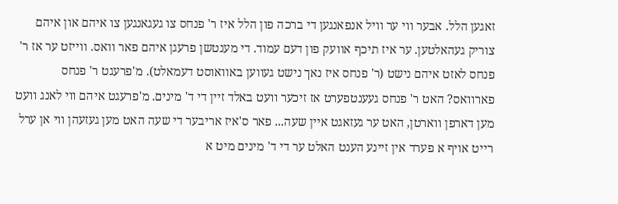זאגען הלל. אבער ווי ער וויל אנפאנגען די ברכה פון הלל איז ר' פנחס צו געגאנגען צו איהם און איהם צוריק געהאלטען. ער איז תיכף אוועק פון דעם עמוד. די מענטשן פרעגן איהם פאר וואס. ווייזט ער אז ר' פנחס לאזט איהם נישט (ר' פנחס איז נאך נישט געווען באוואוסט דעמאלט). מ'פרעגט ר' פנחס פארוואס? האט ר' פנחס געענטפערט אז זיכער וועט באלד זיין די ד' מינים. מ'פרעגט איהם ווי לאנג וועט מען דארפן ווארטן, האט ער געזאגט איין שעה... פאר ס'איז אריבער די שעה האט מען געזעהן ווי אן ערל רייט אויף א פערד אין זיינע הענט האלט ער די ד' מינים מיט א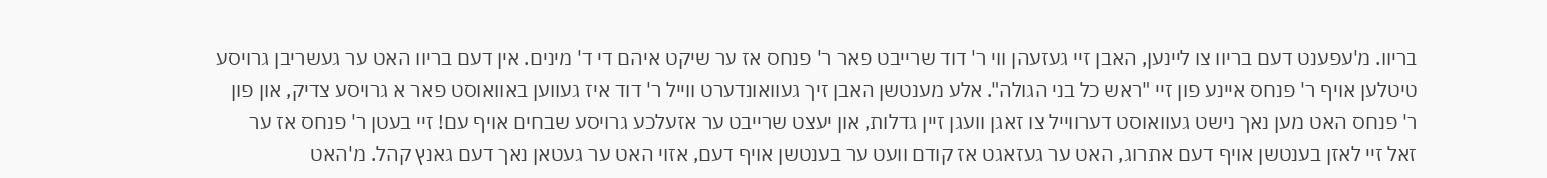בריוו. מ'עפענט דעם בריוו צו ליינען, האבן זיי געזעהן ווי ר' דוד שרייבט פאר ר' פנחס אז ער שיקט איהם די ד' מינים. אין דעם בריוו האט ער געשריבן גרויסע טיטלען אויף ר' פנחס איינע פון זיי "ראש כל בני הגולה". אלע מענטשן האבן זיך געוואונדערט ווייל ר' דוד איז געווען באוואוסט פאר א גרויסע צדיק, און פון ר' פנחס האט מען נאך נישט געוואוסט דערווייל צו זאגן וועגן זיין גדלות, און יעצט שרייבט ער אזעלכע גרויסע שבחים אויף עם! זיי בעטן ר' פנחס אז ער זאל זיי לאזן בענטשן אויף דעם אתרוג, האט ער געזאגט אז קודם וועט ער בענטשן אויף דעם, אזוי האט ער געטאן נאך דעם גאנץ קהל. מ'האט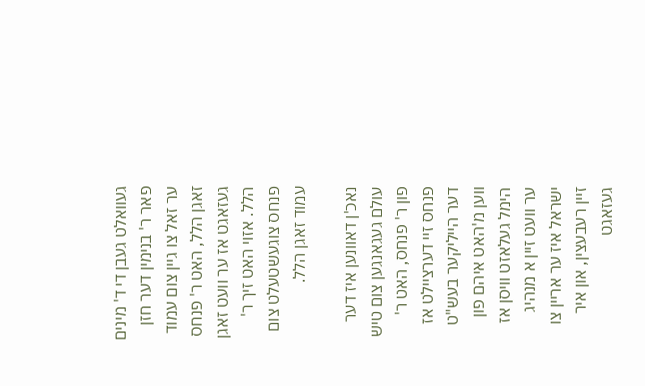געוואלט געבן די ד' מינים פאר ר' בנימין דער חזן ער זאל צו גיין צום עמוד זאגן הלל, האט ר' פנחס געזאגט אז ער וועט זאגן הלל. אזוי האט זיך ר' פנחס צוגעשטעלט צום עמוד זאגן הלל.

נאכ'ן דאוונען איז דער עולם געגאנגען צום טיש פון ר' פנחס, האט ר' פנחס זיי דערציילט אז דער הייליקער בעש"ט ווען מ'האט איהם פון הימל געלאזט וויסן אז ער וועט זיין א מנהיג ישראל איז ער אריין צו זיין רעבעצין, און איר געזאגט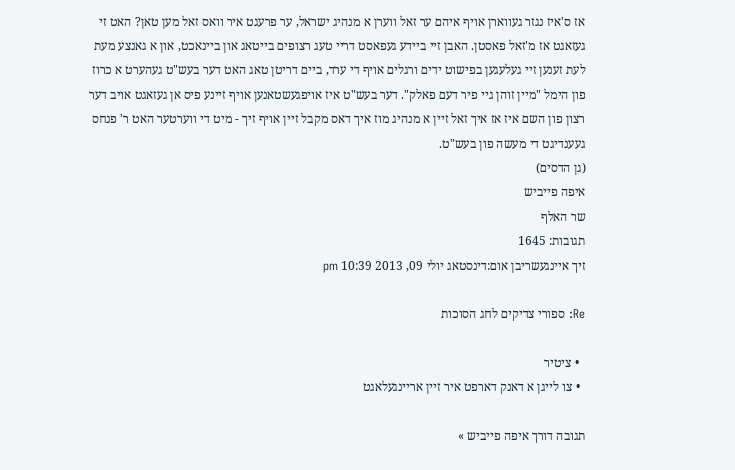אז ס'איז נגזר געווארן אויף איהם ער זאל ווערן א מנהיג ישראל, ער פרעגט איר וואס זאל מען טאן? האט זי געזאגט אז מ'זאל פאסטן. האבן זיי ביידע געפאסט דריי טעג רצופים בייטאג און ביינאכט, און א גאנצע מעת לעת זענען זיי געלעגען בפישוט ידים ורגלים אויף די ערד, ביים דריטן טאג האט דער בעש"ט געהערט א כרוז פון הימל "מיין זוהן גיי פיר דעם פאלק". דער בעש"ט איז אויפגעשטאנען אויף זיינע פיס אן געזאגט אויב דער רצון פון השם איז אז איך זאל זיין א מנהיג מוז איך דאס מקבל זיין אויף זיך - מיט די ווערטער האט ר' פנחס געענדיגט די מעשה פון בעש"ט.
(גן הדסים)
איפה פייביש
שר האלף
תגובות: 1645
זיך איינגעשריבן אום:דינסטאג יולי 09, 2013 10:39 pm

Re: ספורי צדיקים לחג הסוכות

  • ציטיר
  • צו לייגן א דאנק דארפט איר זיין אריינגעלאגט

תגובה דורך איפה פייביש »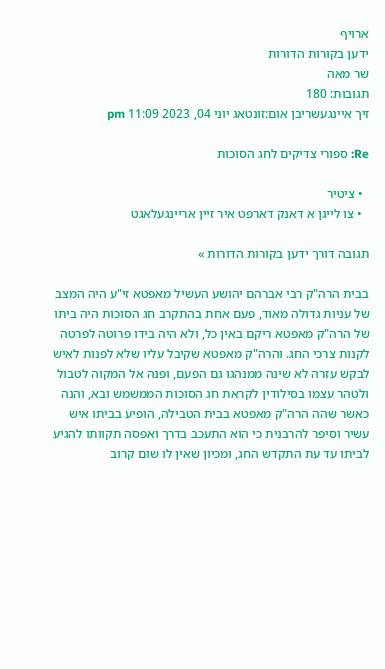ארויף
ידען בקורות הדורות
שר מאה
תגובות: 180
זיך איינגעשריבן אום:זונטאג יוני 04, 2023 11:09 pm

Re: ספורי צדיקים לחג הסוכות

  • ציטיר
  • צו לייגן א דאנק דארפט איר זיין אריינגעלאגט

תגובה דורך ידען בקורות הדורות »

בבית הרה"ק רבי אברהם יהושע העשיל מאפטא זי"ע היה המצב של עניות גדולה מאוד, פעם אחת בהתקרב חג הסוכות היה ביתו של הרה"ק מאפטא ריקם באין כל, ולא היה בידו פרוטה לפרטה לקנות צרכי החג. והרה"ק מאפטא שקיבל עליו שלא לפנות לאיש לבקש עזרה לא שינה ממנהגו גם הפעם, ופנה אל המקוה לטבול ולטהר עצמו בסילודין לקראת חג הסוכות הממשמש ובא, והנה כאשר שהה הרה"ק מאפטא בבית הטבילה, הופיע בביתו איש עשיר וסיפר להרבנית כי הוא התעכב בדרך ואפסה תקוותו להגיע לביתו עד עת התקדש החג, ומכיון שאין לו שום קרוב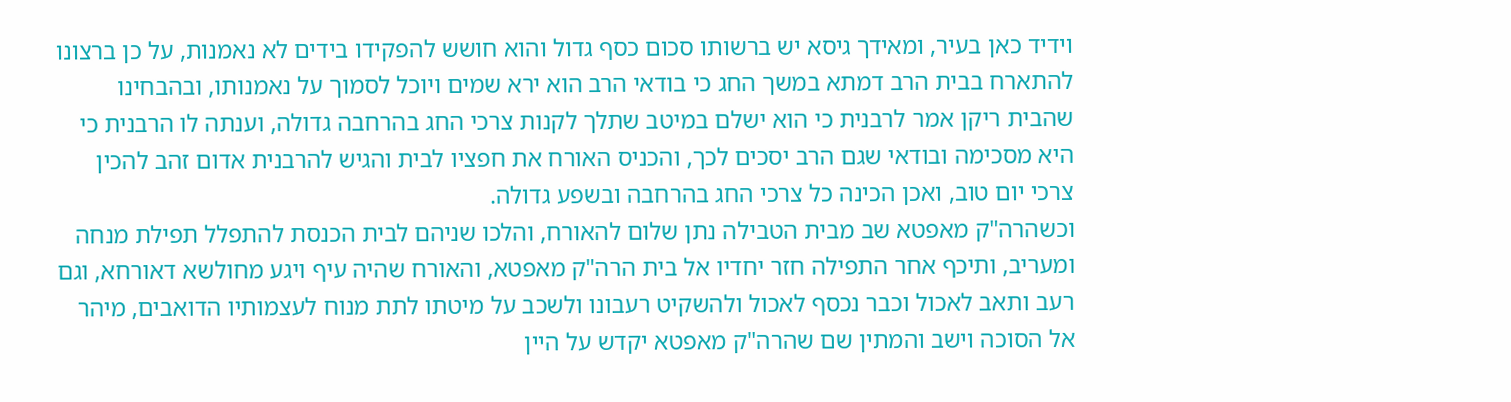וידיד כאן בעיר, ומאידך גיסא יש ברשותו סכום כסף גדול והוא חושש להפקידו בידים לא נאמנות, על כן ברצונו להתארח בבית הרב דמתא במשך החג כי בודאי הרב הוא ירא שמים ויוכל לסמוך על נאמנותו, ובהבחינו שהבית ריקן אמר לרבנית כי הוא ישלם במיטב שתלך לקנות צרכי החג בהרחבה גדולה, וענתה לו הרבנית כי היא מסכימה ובודאי שגם הרב יסכים לכך, והכניס האורח את חפציו לבית והגיש להרבנית אדום זהב להכין צרכי יום טוב, ואכן הכינה כל צרכי החג בהרחבה ובשפע גדולה.
וכשהרה"ק מאפטא שב מבית הטבילה נתן שלום להאורח, והלכו שניהם לבית הכנסת להתפלל תפילת מנחה ומעריב, ותיכף אחר התפילה חזר יחדיו אל בית הרה"ק מאפטא, והאורח שהיה עיף ויגע מחולשא דאורחא, וגם רעב ותאב לאכול וכבר נכסף לאכול ולהשקיט רעבונו ולשכב על מיטתו לתת מנוח לעצמותיו הדואבים, מיהר אל הסוכה וישב והמתין שם שהרה"ק מאפטא יקדש על היין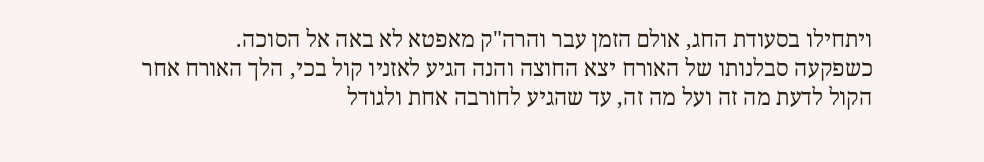ויתחילו בסעודת החג, אולם הזמן עבר והרה"ק מאפטא לא באה אל הסוכה.
כשפקעה סבלנותו של האורח יצא החוצה והנה הגיע לאזניו קול בכי, הלך האורח אחר הקול לדעת מה זה ועל מה זה, עד שהגיע לחורבה אחת ולגודל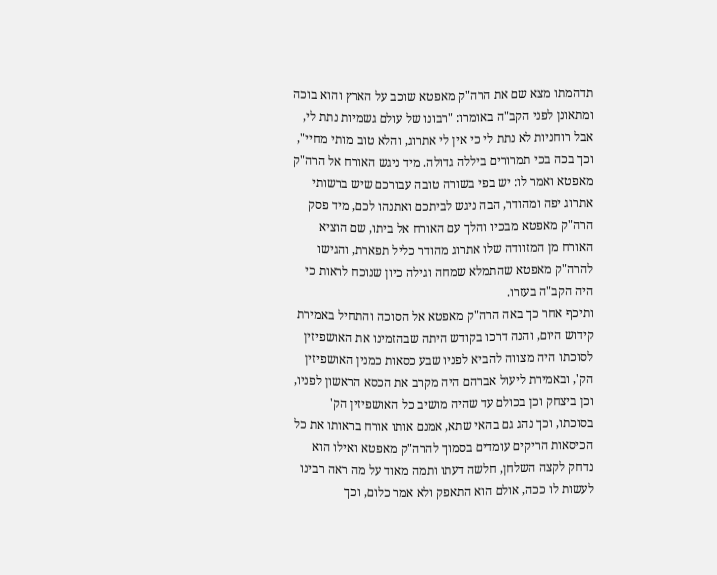תדהמתו מצא שם את הרה"ק מאפטא שוכב על הארץ והוא בוכה ומתאונן לפני הקב"ה באומרו: "רבונו של עולם גשמיות נתת לי, אבל רוחניות לא נתת לי כי אין לי אתרוג, והלא טוב מותי מחיי", וכך בכה בכי תמרורים ביללה גדולה. מיד ניגש האורח אל הרה"ק מאפטא ואמר לו: יש בפי בשורה טובה עבורכם שיש ברשותי אתרוג יפה ומהודר, הבה ניגש לביתכם ואתנהו לכם, מיד פסק הרה"ק מאפטא מבכיו והלך עם האורח אל ביתו, שם הוציא האורח מן המזוודה שלו אתרוג מהודר כליל תפארת, והגישו להרה"ק מאפטא שהתמלא שמחה וגילה כיון שנוכח לראות כי היה הקב"ה בעזרו.
ותיכף אחר כך באה הרה"ק מאפטא אל הסוכה והתחיל באמירת קידוש היום, והנה דרכו בקודש היתה שבהזמינו את האושפיזין לסוכתו היה מצווה להביא לפניו שבע כסאות כמנין האושפיזין הק', ובאמירת ליעול אברהם היה מקרב את הכסא הראשון לפניו, וכן ביצחק וכן בכולם עד שהיה מושיב כל האושפיזין הק' בסוכתו, וכך נהג גם בהאי שתא, אמנם אותו אורח בראותו את כל הכיסאות הריקים עומדים בסמוך להרה"ק מאפטא ואילו הוא נדחק לקצה השלחן, חלשה דעתו ותמה מאוד על מה ראה רבינו לעשות לו ככה, אולם הוא התאפק ולא אמר כלום, וכך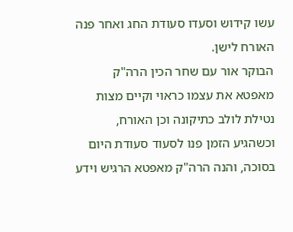עשו קידוש וסעדו סעודת החג ואחר פנה האורח לישן.
הבוקר אור עם שחר הכין הרה"ק מאפטא את עצמו כראוי וקיים מצות נטילת לולב כתיקונה וכן האורח, וכשהגיע הזמן פנו לסעוד סעודת היום בסוכה, והנה הרה"ק מאפטא הרגיש וידע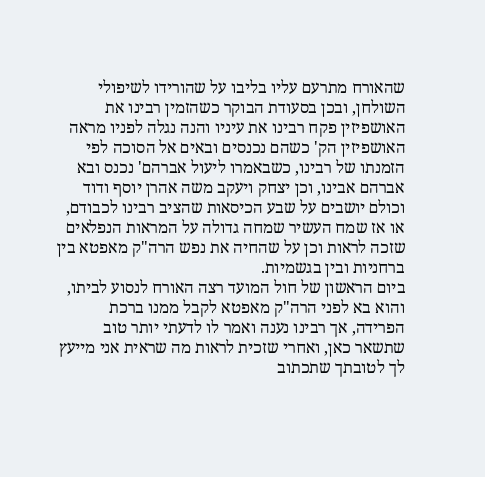שהאורח מתרעם עליו בליבו על שהורידו לשיפולי השולחן, ובכן בסעודת הבוקר כשהזמין רבינו את האושפיזין פקח רבינו את עיניו והנה נגלה לפניו מראה האושפיזין הק' כשהם נכנסים ובאים אל הסוכה לפי הזמנתו של רבינו, כשבאמרו ליעול אברהם' נכנס ובא אברהם אבינו, וכן יצחק ויעקב משה אהרן יוסף ודוד וכולם יושבים על שבע הכיסאות שהציב רבינו לכבודם, או אז שמח העשיר שמחה גדולה על המראות הנפלאים שזכה לראות וכן על שהחיה את נפש הרה"ק מאפטא בין ברחניות ובין בגשמיות.
ביום הראשון של חול המועד רצה האורח לנסוע לביתו, והוא בא לפני הרה"ק מאפטא לקבל ממנו ברכת הפרידה, אך רבינו נענה ואמר לו לדעתי יותר טוב שתשאר כאן, ואחרי שזכית לראות מה שראית אני מייעץ לך לטובתך שתכתוב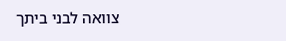צוואה לבני ביתך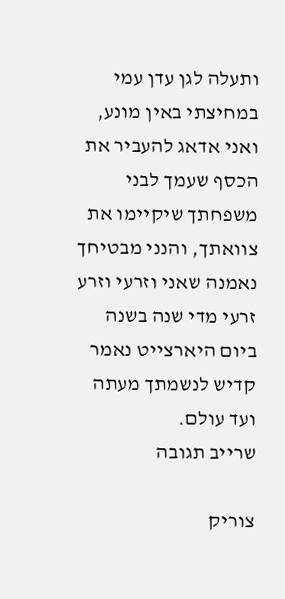ותעלה לגן עדן עמי במחיצתי באין מונע, ואני אדאג להעביר את הכסף שעמך לבני משפחתך שיקיימו את צוואתך, והנני מבטיחך נאמנה שאני וזרעי וזרע זרעי מדי שנה בשנה ביום היארצייט נאמר קדיש לנשמתך מעתה ועד עולם.
שרייב תגובה

צוריק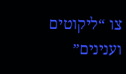צו “ליקוטים וענינים”